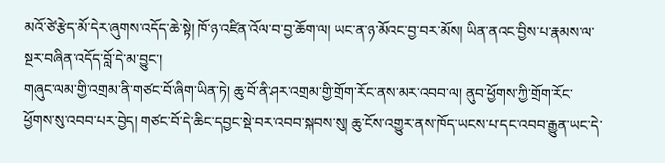མའོ་ཙེ་རྩེད་མོ་དེར་ཞུགས་འདོད་ཆེ་སྟེ། ཁོ་ཉ་འཛིན་འོལ་བ་བྱ་ཆོག་ལ། ཡང་ན་ཉ་མོའང་བྱ་བར་མོས། ཡིན་ནའང་བྱིས་པ་རྣམས་ལ་སྔར་བཞིན་འདོད་བློ་དེ་མ་བྱུང་།
གཞུང་ལམ་གྱི་འགྲམ་ནི་གཙང་བོ་ཞིག་ཡིན་ཏེ། ཆུ་བོ་ནི་ཤར་འགྲམ་གྱི་གྲོག་རོང་ནས་མར་འབབ་ལ། ནུབ་ཕྱོགས་ཀྱི་གྲོག་རོང་ཕྱོགས་སུ་འབབ་པར་བྱེད། གཙང་བོ་དེ་ཆིང་དབྱང་སྡེ་བར་འབབ་སྐབས་སུ། ཆུ་ངོས་འགྱུར་ནས་ཁོད་ཡངས་པ་དང་འབབ་རྒྱུན་ཡང་དེ་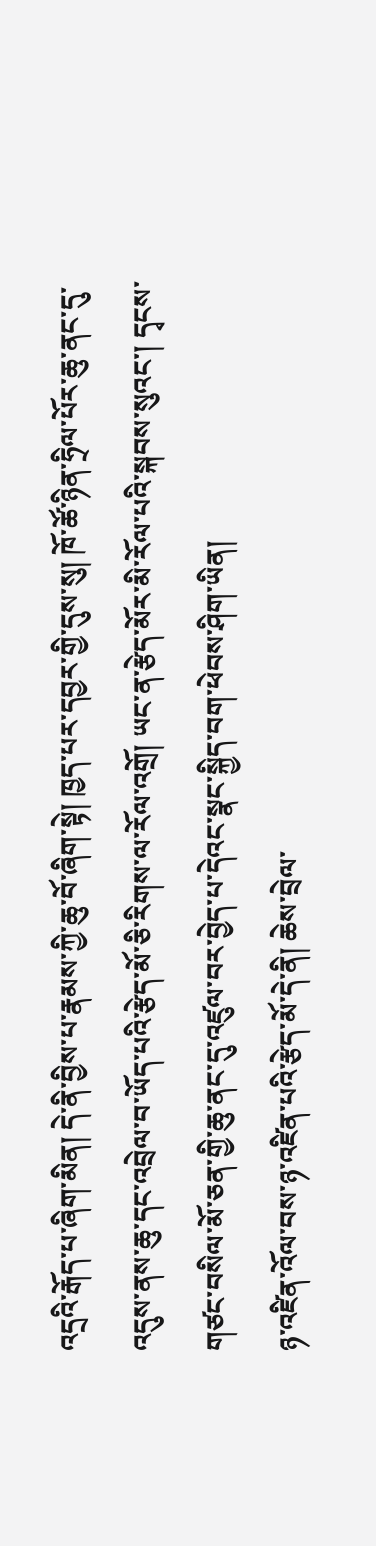འདྲའི་རྒོད་པ་ཞིག་མིན། དེ་ནི་བྱིས་པ་རྣམས་ཀྱི་ཆུ་བོ་ཞིག་སྟེ། ཁྱད་པར་དབྱར་གྱི་དུས་སུ། ཁོ་ཚོ་ཉིན་ཧྲིལ་པོར་ཆུ་ནང་དུ་འདུས་ནས་ཆུ་དང་འབྲེལ་བ་ཡོད་པའི་རྩེད་མོ་ཅི་རིགས་ལ་རོལ་འགྲོ། ཡང་ན་རྩེད་མོར་མི་རོལ་པའི་སྐབས་སུའང་། དྭངས་གཙང་བསིལ་མོ་ཅན་གྱི་ཆུ་ནང་དུ་འཛུལ་བར་བྱེད་པ་དེའང་སྣང་སྐྱིད་བག་ཕེབས་ཤིག་ཡིན།
ཉ་འཛིན་འོལ་བས་ཉ་འཛིན་པའི་རྩེད་མོ་དེ་ནི། ཆེས་བྲེལ་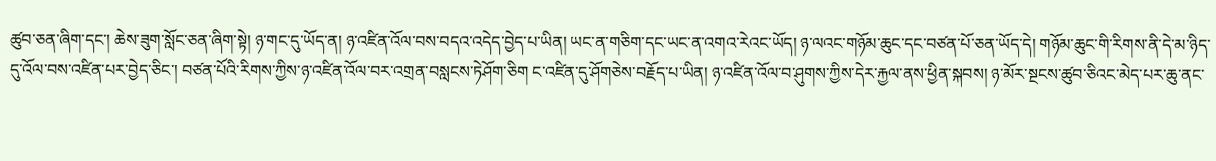ཚུབ་ཅན་ཞིག་དང་། ཆེས་ཟུག་སློང་ཅན་ཞིག་སྟེ། ཉ་གང་དུ་ཡོད་ན། ཉ་འཛིན་འོལ་བས་བདའ་འདེད་བྱེད་པ་ཡིན། ཡང་ན་གཅིག་དང་ཡང་ན་འགའ་རེའང་ཡོད། ཉ་ལའང་གཉོམ་ཆུང་དང་བཙན་པོ་ཅན་ཡོད་དེ། གཉོམ་ཆུང་གི་རིགས་ནི་དེ་མ་ཉིད་དུ་འོལ་བས་འཛིན་པར་བྱེད་ཅིང་། བཙན་པོའི་རིགས་ཀྱིས་ཉ་འཛིན་འོལ་བར་འགྲན་བསླངས་ཏེཤོག་ཅིག ང་འཛིན་དུ་ཤོགཅེས་བརྗོད་པ་ཡིན། ཉ་འཛིན་འོལ་བ་ཤུགས་ཀྱིས་དེར་རྐྱལ་ནས་ཕྱིན་སྐབས། ཉ་མོར་སྔངས་ཚུབ་ཅིའང་མེད་པར་ཆུ་ནང་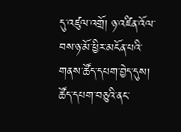དུ་འཛུལ་འགྲོ། ཉ་འཛིན་འོལ་བས་ཉ་མོ་ཕྱིར་མངོན་པའི་གནས་ཚོད་དཔག་བྱེད་དུས། ཚོད་དཔག་བཅུའི་ནང་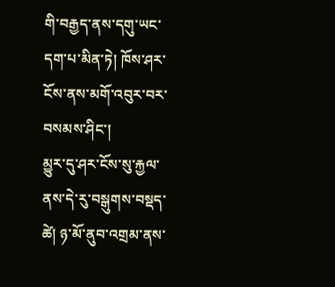གི་བརྒྱད་ནས་དགུ་ཡང་དག་པ་མིན་ཏེ། ཁོས་ཤར་ངོས་ནས་མགོ་འབུར་བར་བསམས་ཤིང་།
མྱུར་དུ་ཤར་ངོས་སུ་རྐྱལ་ནས་དེ་རུ་བསྒུགས་བསྡད་ཚེ། ཉ་མོ་ནུབ་འགྲམ་ནས་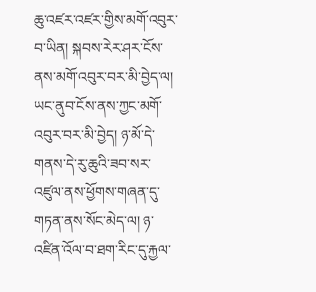ཆུ་འཛར་འཛར་གྱིས་མགོ་འབུར་བ་ཡིན། སྐབས་རེར་ཤར་ངོས་ནས་མགོ་འབུར་བར་མི་བྱེད་ལ། ཡང་ནུབ་ངོས་ནས་ཀྱང་མགོ་འབུར་བར་མི་བྱེད། ཉ་མོ་དེ་གནས་དེ་རུ་ཆུའི་ཟབ་སར་འཛུལ་ནས་ཕྱོགས་གཞན་དུ་གཏན་ནས་སོང་མེད་ལ། ཉ་འཛིན་འོལ་བ་ཐག་རིང་དུ་རྐྱལ་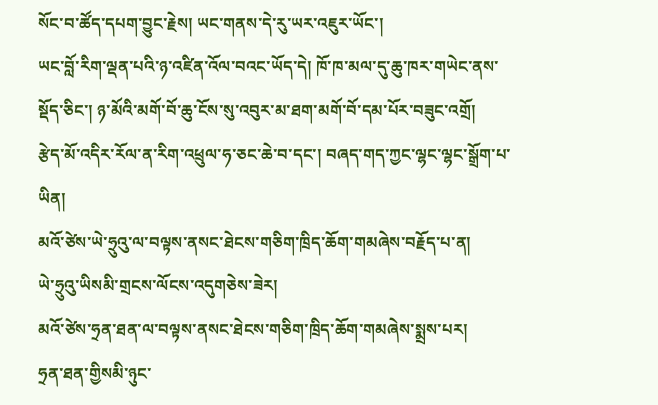སོང་བ་ཚོད་དཔག་བྱུང་རྗེས། ཡང་གནས་དེ་རུ་ཡར་འཇུར་ཡོང་།
ཡང་བློ་རིག་ལྡན་པའི་ཉ་འཛིན་འོལ་བའང་ཡོད་དེ། ཁོ་ཁ་མལ་དུ་ཆུ་ཁར་གཡེང་ནས་སྡོད་ཅིང་། ཉ་མོའི་མགོ་བོ་ཆུ་ངོས་སུ་འབུར་མ་ཐག་མགོ་བོ་དམ་པོར་བཟུང་འགྲོ།
རྩེད་མོ་འདིར་རོལ་ན་རིག་འཕྲུལ་ཧ་ཅང་ཆེ་བ་དང་། བཞད་གད་ཀྱང་ལྷང་ལྷང་སྒྲོག་པ་ཡིན།
མའོ་ཙེས་ཡེ་ཧྲུའུ་ལ་བལྟས་ནསང་ཐེངས་གཅིག་ཁྲིད་ཆོག་གམཞེས་བརྗོད་པ་ན།
ཡེ་ཧྲུའུ་ཡིསམི་གྲངས་ལོངས་འདུགཅེས་ཟེར།
མའོ་ཙེས་ཧྲན་ཐན་ལ་བལྟས་ནསང་ཐེངས་གཅིག་ཁྲིད་ཆོག་གམཞེས་སྨྲས་པར།
ཧྲན་ཐན་གྱིསམི་ཉུང་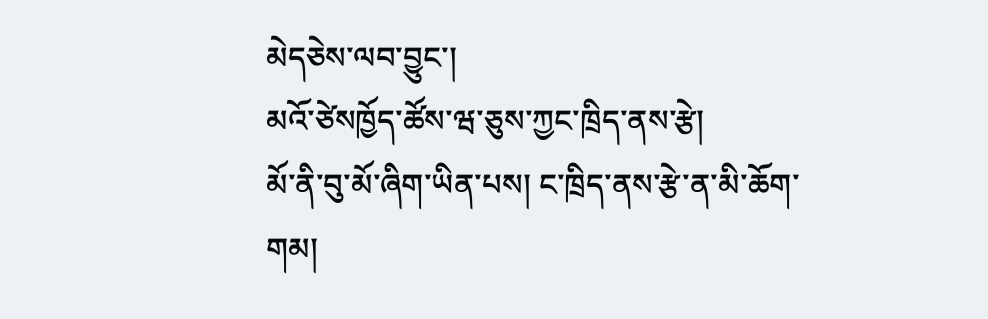མེདཅེས་ལབ་བྱུང་།
མའོ་ཙེསཁྱོད་ཚོས་ཝ་ཅུས་ཀྱང་ཁྲིད་ནས་རྩེ།
མོ་ནི་བུ་མོ་ཞིག་ཡིན་པས། ང་ཁྲིད་ནས་རྩེ་ན་མི་ཆོག་གམ།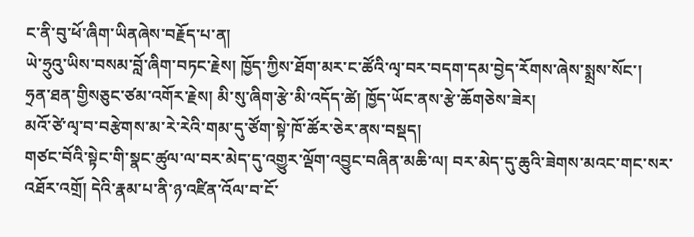ང་ནི་བུ་ཕོ་ཞིག་ཡིནཞེས་བརྗོད་པ་ན།
ཡེ་ཧྲུའུ་ཡིས་བསམ་བློ་ཞིག་བཏང་རྗེས། ཁྱོད་ཀྱིས་ཐོག་མར་ང་ཚོའི་ལྭ་བར་བདག་དམ་བྱེད་རོགས་ཞེས་སྨྲས་སོང་།
ཧྲན་ཐན་གྱིསཅུང་ཙམ་འགོར་རྗེས། མི་སུ་ཞིག་རྩེ་མི་འདོད་ཚེ། ཁྱོད་ཡོང་ནས་རྩེ་ཆོགཅེས་ཟེར།
མའོ་ཙེ་ལྭ་བ་བརྩེགས་མ་རེ་རེའི་གམ་དུ་ཙོག་སྟེ་ཁོ་ཚོར་ཅེར་ནས་བསྡད།
གཙང་བོའི་སྟེང་གི་སྣང་ཚུལ་ལ་བར་མེད་དུ་འགྱུར་ལྡོག་འབྱུང་བཞིན་མཆི་ལ། བར་མེད་དུ་ཆུའི་ཟེགས་མའང་གང་སར་འཐོར་འགྲོ། དེའི་རྣམ་པ་ནི་ཉ་འཛིན་འོལ་བ་ངོ་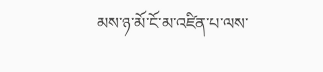མས་ཉ་མོ་ངོ་མ་འཛིན་པ་ལས་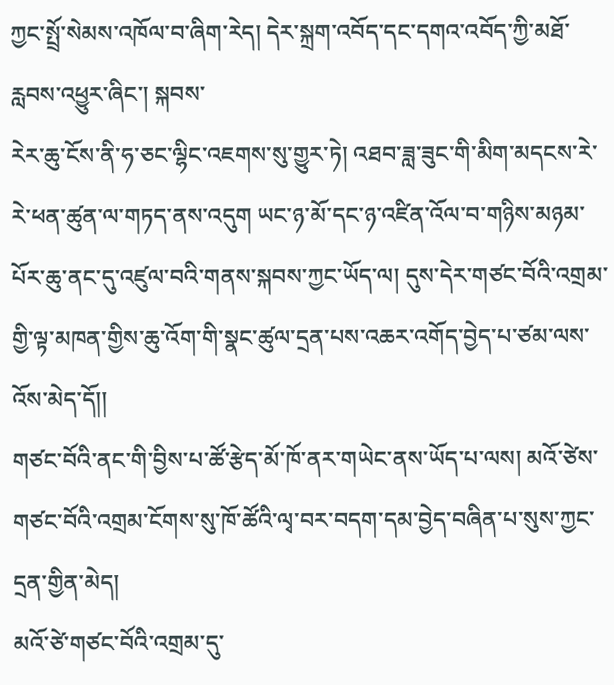ཀྱང་སྤྲོ་སེམས་འཁོལ་བ་ཞིག་རེད། དེར་སྐྲག་འབོད་དང་དགའ་འབོད་ཀྱི་མཐོ་རླབས་འཕྱུར་ཞིང་། སྐབས་
རེར་ཆུ་ངོས་ནི་ཧ་ཅང་ལྷིང་འཇགས་སུ་གྱུར་ཏེ། འཐབ་ཟླ་ཟུང་གི་མིག་མདངས་རེ་རེ་ཕན་ཚུན་ལ་གཏད་ནས་འདུག ཡང་ཉ་མོ་དང་ཉ་འཛིན་འོལ་བ་གཉིས་མཉམ་པོར་ཆུ་ནང་དུ་འཛུལ་བའི་གནས་སྐབས་ཀྱང་ཡོད་ལ། དུས་དེར་གཙང་བོའི་འགྲམ་གྱི་ལྟ་མཁན་གྱིས་ཆུ་འོག་གི་སྣང་ཚུལ་དྲན་པས་འཆར་འགོད་བྱེད་པ་ཙམ་ལས་འོས་མེད་དོ།།
གཙང་བོའི་ནང་གི་བྱིས་པ་ཚོ་རྩེད་མོ་ཁོ་ནར་གཡེང་ནས་ཡོད་པ་ལས། མའོ་ཙེས་གཙང་བོའི་འགྲམ་ངོགས་སུ་ཁོ་ཚོའི་ལྭ་བར་བདག་དམ་བྱེད་བཞིན་པ་སུས་ཀྱང་དྲན་གྱིན་མེད།
མའོ་ཙེ་གཙང་བོའི་འགྲམ་དུ་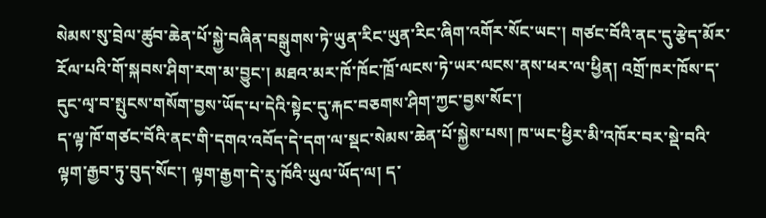སེམས་སུ་བྲེལ་ཚུབ་ཆེན་པོ་སྐྱེ་བཞིན་བསྒུགས་ཏེ་ཡུན་རིང་ཡུན་རིང་ཞིག་འགོར་སོང་ཡང་། གཙང་བོའི་ནང་དུ་རྩེད་མོར་རོལ་པའི་གོ་སྐབས་ཤིག་རག་མ་བྱུང་། མཐའ་མར་ཁོ་ཁོང་ཁྲོ་ལངས་ཏེ་ཡར་ལངས་ནས་ཕར་ལ་ཕྱིན། འགྲོ་ཁར་ཁོས་ད་དུང་ལྭ་བ་སྤུངས་གསོག་བྱས་ཡོད་པ་དེའི་སྟེང་དུ་རྐང་བཅགས་ཤིག་ཀྱང་བྱས་སོང་།
ད་ལྟ་ཁོ་གཙང་བོའི་ནང་གི་དགའ་འབོད་དེ་དག་ལ་སྡང་སེམས་ཆེན་པོ་སྐྱེས་པས། ཁ་ཡང་ཕྱིར་མི་འཁོར་བར་སྡེ་བའི་ལྟག་རྒྱབ་ཏུ་བུད་སོང་། ལྟག་རྒྱག་དེ་རུ་ཁོའི་ཡུལ་ཡོད་ལ། ད་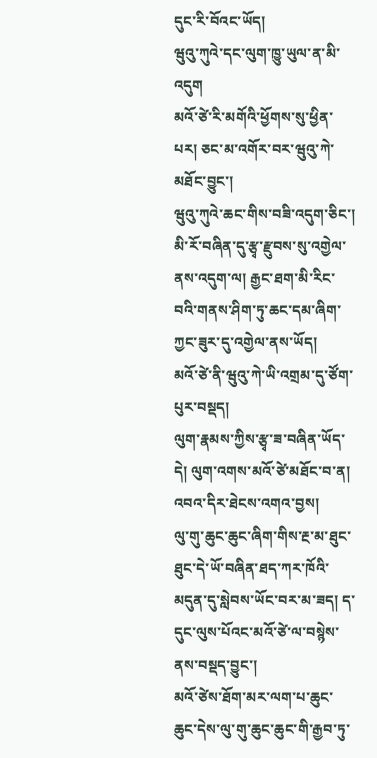དུང་རི་བོའང་ཡོད།
ཝུའུ་ཀུའེ་དང་ལུག་ཁྱུ་ཡུལ་ན་མི་འདུག
མའོ་ཙེ་རི་མགོའི་ཕྱོགས་སུ་ཕྱིན་པར། ཅང་མ་འགོར་བར་ཝུའུ་ཀེ་མཐོང་བྱུང་།
ཝུའུ་ཀུའེ་ཆང་གིས་བཟི་འདུག་ཅིང་། མི་རོ་བཞིན་དུ་རྩྭ་རྫུབས་སུ་འགྱེལ་ནས་འདུག་ལ། རྒྱང་ཐག་མི་རིང་བའི་གནས་ཤིག་ཏུ་ཆང་དམ་ཞིག་ཀྱང་ཟུར་དུ་འགྱེལ་ནས་ཡོད།
མའོ་ཙེ་ནི་ཝུའུ་ཀེ་ཡི་འགྲམ་དུ་ཙོག་པུར་བསྡད།
ལུག་རྣམས་ཀྱིས་རྩྭ་ཟ་བཞིན་ཡོད་དེ། ལུག་འགས་མའོ་ཙེ་མཐོང་བ་ན། འབའ་དིར་ཐེངས་འགའ་བྱས།
ལུ་གུ་ཆུང་ཆུང་ཞིག་གིས་རྔ་མ་ཐུང་ཐུང་དེ་ཡོ་བཞིན་ཐད་ཀར་ཁོའི་མདུན་དུ་སླེབས་ཡོང་བར་མ་ཟད། ད་དུང་ལུས་པོའང་མའོ་ཙེ་ལ་བསྙེས་ནས་བསྡད་བྱུང་།
མའོ་ཙེས་ཐོག་མར་ལག་པ་ཆུང་ཆུང་དེས་ལུ་གུ་ཆུང་ཆུང་གི་རྒྱབ་ཏུ་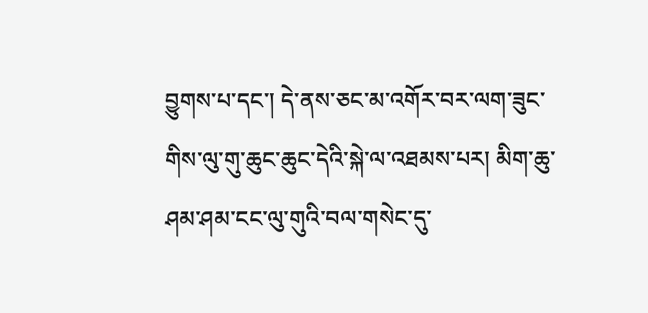བྱུགས་པ་དང་། དེ་ནས་ཅང་མ་འགོར་བར་ལག་ཟུང་གིས་ལུ་གུ་ཆུང་ཆུང་དེའི་སྐེ་ལ་འཐམས་པར། མིག་ཆུ་ཤམ་ཤམ་ངང་ལུ་གུའི་བལ་གསེང་དུ་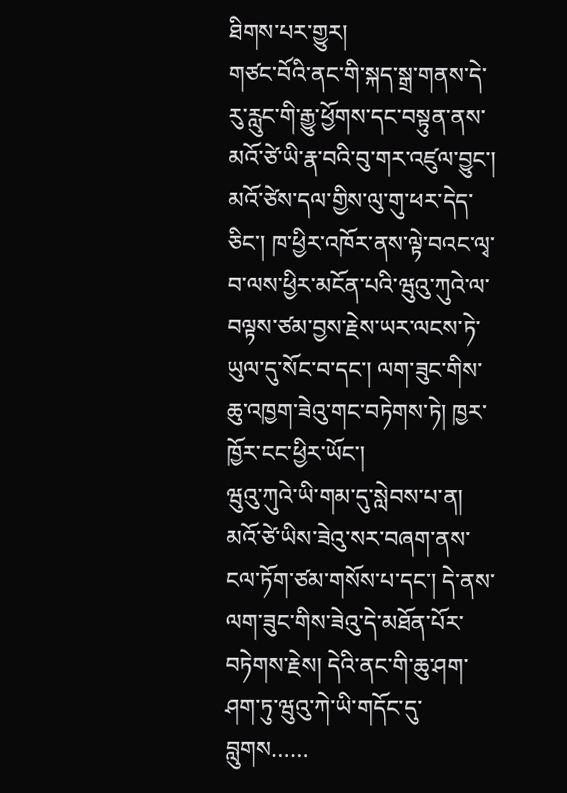ཐིགས་པར་གྱུར།
གཙང་བོའི་ནང་གི་སྐད་སྒྲ་གནས་དེ་རུ་རླུང་གི་རྒྱུ་ཕྱོགས་དང་བསྟུན་ནས་མའོ་ཙེ་ཡི་རྣ་བའི་བུ་གར་འཛུལ་བྱུང་།
མའོ་ཙེས་དལ་གྱིས་ལུ་གུ་ཕར་དེད་ཅིང་། ཁ་ཕྱིར་འཁོར་ནས་ལྟེ་བའང་ལྭ་བ་ལས་ཕྱིར་མངོན་པའི་ཝུའུ་ཀུའེ་ལ་བལྟས་ཙམ་བྱས་རྗེས་ཡར་ལངས་ཏེ་ཡུལ་དུ་སོང་བ་དང་། ལག་ཟུང་གིས་ཆུ་འཁྱག་ཟེའུ་གང་བཏེགས་ཏེ། ཁྱར་ཁྱོར་ངང་ཕྱིར་ཡོང་།
ཝུའུ་ཀུའེ་ཡི་གམ་དུ་སླེབས་པ་ན། མའོ་ཙེ་ཡིས་ཟེའུ་སར་བཞག་ནས་ངལ་ཏོག་ཙམ་གསོས་པ་དང་། དེ་ནས་ལག་ཟུང་གིས་ཟེའུ་དེ་མཐོན་པོར་བཏེགས་རྗེས། དེའི་ནང་གི་ཆུ་ཤག་ཤག་ཏུ་ཝུའུ་ཀེ་ཡི་གདོང་དུ་བླུགས……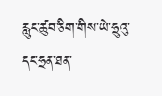རླུང་ཚུབ་ཅིག་གིས་ཡེ་ཧྲུའུ་དང་ཧྲན་ཐན་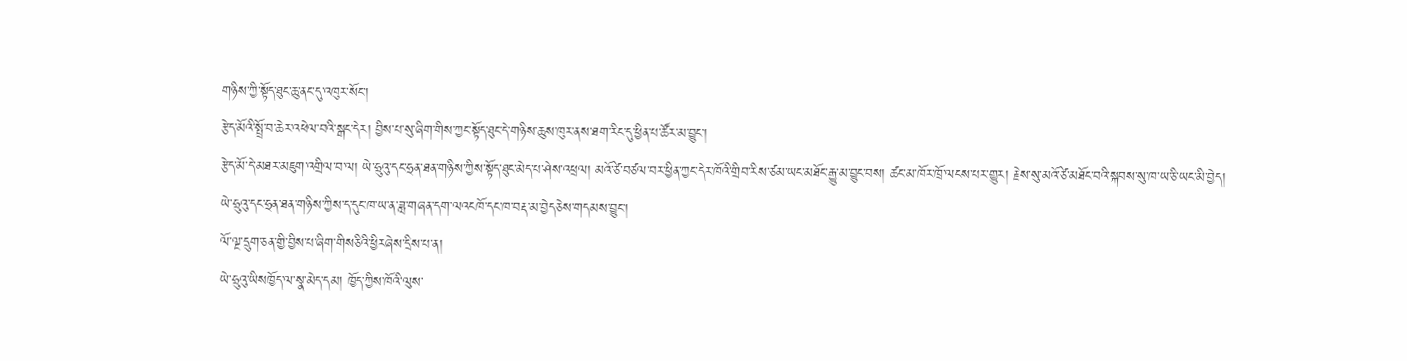གཉིས་ཀྱི་སྟོད་ཐུང་ཆུ་ནང་དུ་འཁུར་སོང་།
རྩེད་མོའི་སྤྲོ་བ་ཆེར་འཕེལ་བའི་སྒང་དེར། བྱིས་པ་སུ་ཞིག་གིས་ཀྱང་སྟོད་ཐུང་དེ་གཉིས་ཆུས་ཁུར་ནས་ཐག་རིང་དུ་ཕྱིན་པ་ཚོར་མ་བྱུང་།
རྩེད་མོ་དེ་མཐར་མཇུག་འགྲིལ་བ་ལ། ཡེ་ཧྲུའུ་དང་ཧྲན་ཐན་གཉིས་ཀྱིས་སྟོད་ཐུང་མེད་པ་ཤེས་འཕྲལ། མའོ་ཙེ་བཙལ་བར་ཕྱིན་ཀྱང་དེར་ཁོའི་གྲིབ་རིས་ཙམ་ཡང་མཐོང་རྒྱུ་མ་བྱུང་བས། ཚང་མ་ཁོར་ཁྲོ་ལངས་པར་གྱུར། རྗེས་སུ་མའོ་ཙེ་མཐོང་བའི་སྐབས་སུ་ཁ་ཡ་ཅི་ཡང་མི་བྱེད།
ཡེ་ཧྲུའུ་དང་ཧྲན་ཐན་གཉིས་ཀྱིས་ད་དུང་ཁ་ཡ་ན་ཟླ་གཞན་དག་ལའངཁོ་དང་ཁ་བརྡ་མ་བྱེདཅེས་གདམས་བྱུང་།
ལོ་ལྔ་དྲུག་ཅན་གྱི་བྱིས་པ་ཞིག་གིསཅིའི་ཕྱིརཞེས་དྲིས་པ་ན།
ཡེ་ཧྲུའུ་ཡིསཁྱོད་ལ་སྣ་མེད་དམ། ཁྱོད་ཀྱིས་ཁོའི་ལུས་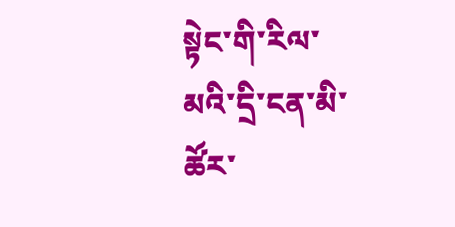སྟེང་གི་རིལ་མའི་དྲི་ངན་མི་ཚོར་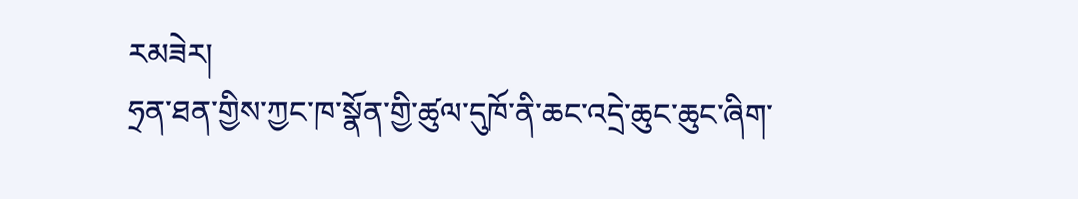རམཟེར།
ཧྲན་ཐན་གྱིས་ཀྱང་ཁ་སྣོན་གྱི་ཚུལ་དུཁོ་ནི་ཆང་འདྲེ་ཆུང་ཆུང་ཞིག་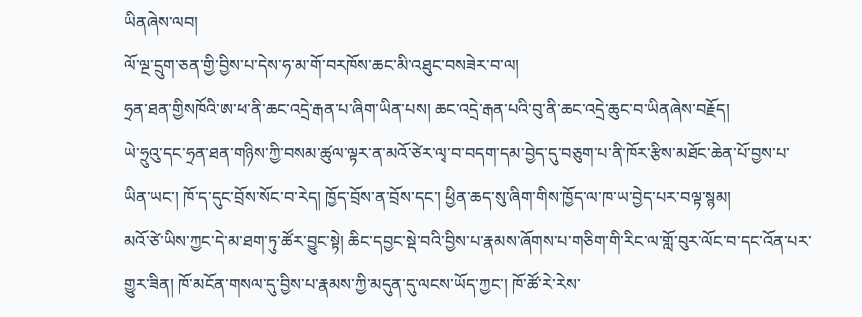ཡིནཞེས་ལབ།
ལོ་ལྔ་དྲུག་ཅན་གྱི་བྱིས་པ་དེས་ཧ་མ་གོ་བརཁོས་ཆང་མི་འཐུང་བསཟེར་བ་ལ།
ཧྲན་ཐན་གྱིསཁོའི་ཨ་ཕ་ནི་ཆང་འདྲེ་རྒན་པ་ཞིག་ཡིན་པས། ཆང་འདྲེ་རྒན་པའི་བུ་ནི་ཆང་འདྲེ་ཆུང་བ་ཡིནཞེས་བརྗོད།
ཡེ་ཧྲུའུ་དང་ཧྲན་ཐན་གཉིས་ཀྱི་བསམ་ཚུལ་ལྟར་ན་མའོ་ཙེར་ལྭ་བ་བདག་དམ་བྱེད་དུ་བཅུག་པ་ནི་ཁོར་རྩིས་མཐོང་ཆེན་པོ་བྱས་པ་ཡིན་ཡང་། ཁོ་ད་དུང་བྲོས་སོང་བ་རེད། ཁྱོད་བྲོས་ན་བྲོས་དང་། ཕྱིན་ཆད་སུ་ཞིག་གིས་ཁྱོད་ལ་ཁ་ཡ་བྱེད་པར་བལྟ་སྙམ།
མའོ་ཙེ་ཡིས་ཀྱང་དེ་མ་ཐག་ཏུ་ཚོར་བྱུང་སྟེ། ཆིང་དབྱང་སྡེ་བའི་བྱིས་པ་རྣམས་ཞོགས་པ་གཅིག་གི་རིང་ལ་གློ་བུར་ལོང་བ་དང་འོན་པར་གྱུར་ཟིན། ཁོ་མངོན་གསལ་དུ་བྱིས་པ་རྣམས་ཀྱི་མདུན་དུ་ལངས་ཡོད་ཀྱང་། ཁོ་ཚོ་རེ་རེས་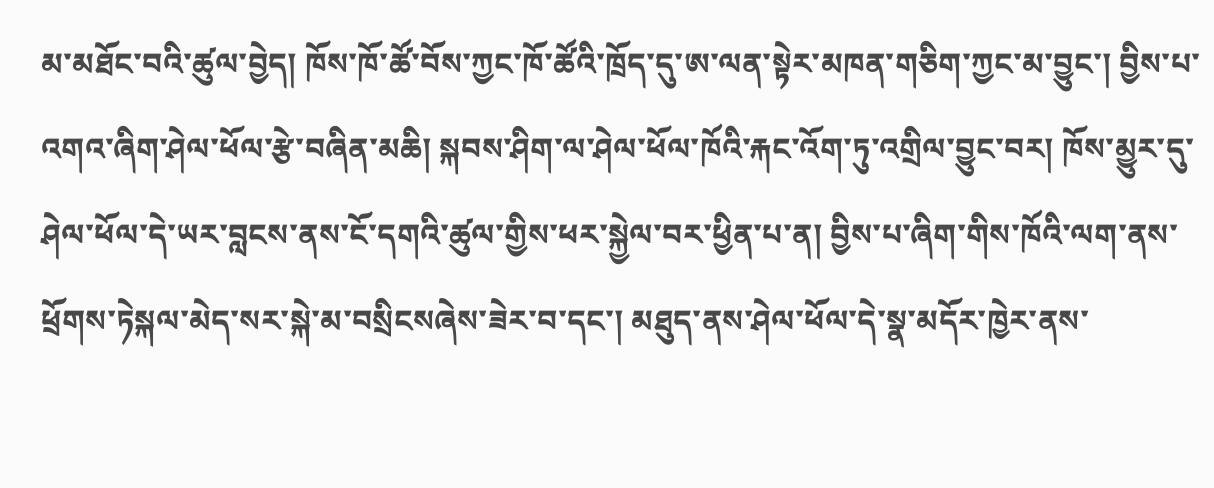མ་མཐོང་བའི་ཚུལ་བྱེད། ཁོས་ཁོ་ཚོ་བོས་ཀྱང་ཁོ་ཚོའི་ཁྲོད་དུ་ཨ་ལན་སྟེར་མཁན་གཅིག་ཀྱང་མ་བྱུང་། བྱིས་པ་འགའ་ཞིག་ཤེལ་ཕོལ་རྩེ་བཞིན་མཆི། སྐབས་ཤིག་ལ་ཤེལ་ཕོལ་ཁོའི་རྐང་འོག་ཏུ་འགྲིལ་བྱུང་བར། ཁོས་མྱུར་དུ་ཤེལ་ཕོལ་དེ་ཡར་བླངས་ནས་ངོ་དགའི་ཚུལ་གྱིས་ཕར་སྐྱེལ་བར་ཕྱིན་པ་ན། བྱིས་པ་ཞིག་གིས་ཁོའི་ལག་ནས་ཕྲོགས་ཏེསྐལ་མེད་སར་སྐེ་མ་བསྲིངསཞེས་ཟེར་བ་དང་། མཐུད་ནས་ཤེལ་ཕོལ་དེ་སྣ་མདོར་ཁྱེར་ནས་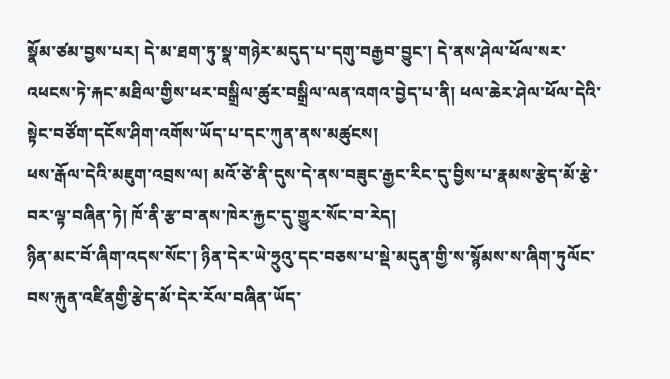སྣོམ་ཙམ་བྱས་པར། དེ་མ་ཐག་ཏུ་སྣ་གཉེར་མདུད་པ་དགུ་བརྒྱབ་བྱུང་། དེ་ནས་ཤེལ་ཕོལ་སར་འཕངས་ཏེ་རྐང་མཐིལ་གྱིས་ཕར་བསྒྲིལ་ཚུར་བསྒྲིལ་ལན་འགའ་བྱེད་པ་ནི། ཕལ་ཆེར་ཤེལ་ཕོལ་དེའི་སྟེང་བཙོག་དངོས་ཤིག་འགོས་ཡོད་པ་དང་ཀུན་ནས་མཚུངས།
ཕས་རྒོལ་དེའི་མཇུག་འབྲས་ལ། མའོ་ཙེ་ནི་དུས་དེ་ནས་བཟུང་རྒྱང་རིང་དུ་བྱིས་པ་རྣམས་རྩེད་མོ་རྩེ་བར་ལྟ་བཞིན་ཏེ། ཁོ་ནི་རྩ་བ་ནས་ཁེར་རྐྱང་དུ་གྱུར་སོང་བ་རེད།
ཉིན་མང་བོ་ཞིག་འདས་སོང་། ཉིན་དེར་ཡེ་ཧྲུའུ་དང་བཅས་པ་སྡེ་མདུན་གྱི་ས་སྙོམས་ས་ཞིག་ཏུལོང་བས་རྐུན་འཛིནགྱི་རྩེད་མོ་དེར་རོལ་བཞིན་ཡོད་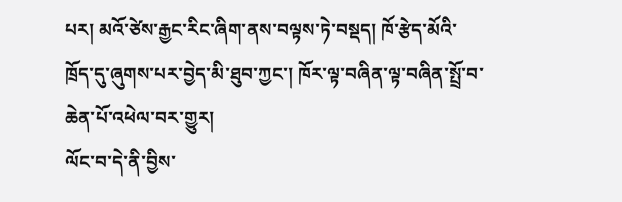པར། མའོ་ཙེས་རྒྱང་རིང་ཞིག་ནས་བལྟས་ཏེ་བསྡད། ཁོ་རྩེད་མོའི་ཁྲོད་དུ་ཞུགས་པར་བྱེད་མི་ཐུབ་ཀྱང་། ཁོར་ལྟ་བཞིན་ལྟ་བཞིན་སྤྲོ་བ་ཆེན་པོ་འཕེལ་བར་གྱུར།
ལོང་བ་དེ་ནི་བྱིས་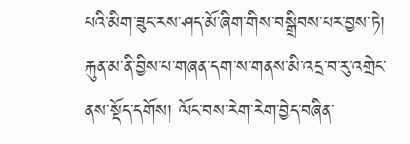པའི་མིག་ཟུང་རས་ཤད་མོ་ཞིག་གིས་བསྒྲིབས་པར་བྱས་ཏེ། རྐུན་མ་ནི་བྱིས་པ་གཞན་དག་ས་གནས་མི་འདྲ་བ་རུ་འགྲེང་ནས་སྡོད་དགོས། ལོང་བས་རེག་རེག་བྱེད་བཞིན་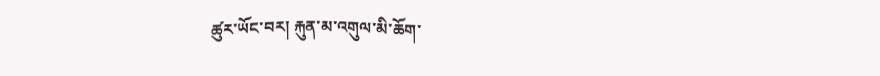ཚུར་ཡོང་བར། རྐུན་མ་འགུལ་མི་ཆོག་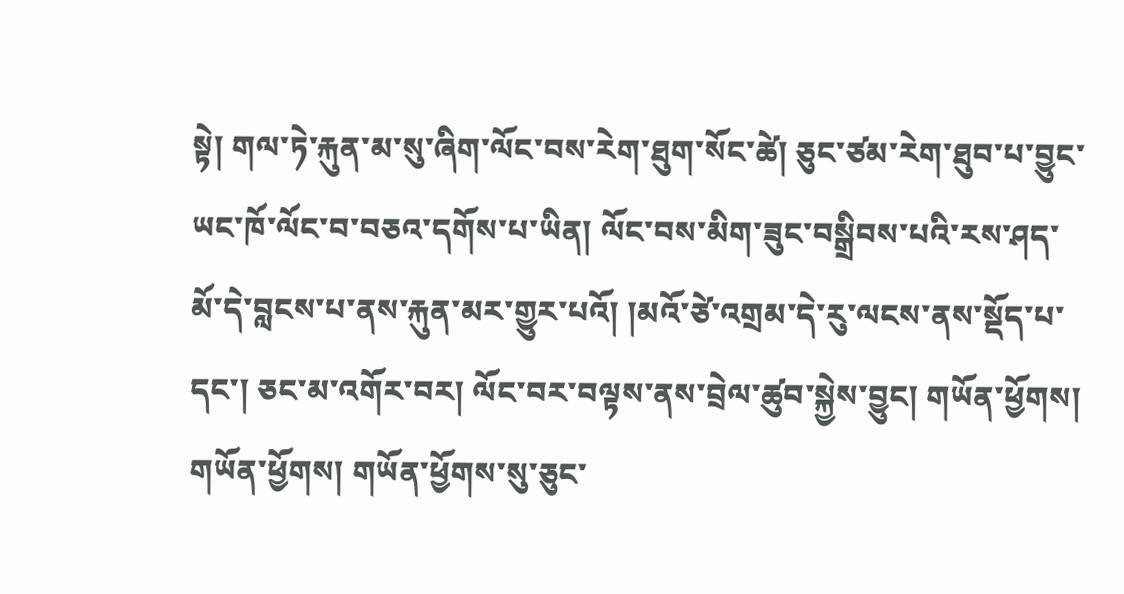སྟེ། གལ་ཏེ་རྐུན་མ་སུ་ཞིག་ལོང་བས་རེག་ཐུག་སོང་ཚེ། ཅུང་ཙམ་རེག་ཐུབ་པ་བྱུང་ཡང་ཁོ་ལོང་བ་བཅའ་དགོས་པ་ཡིན། ལོང་བས་མིག་ཟུང་བསྒྲིབས་པའི་རས་ཤད་མོ་དེ་བླངས་པ་ནས་རྐུན་མར་གྱུར་པའོ། །མའོ་ཙེ་འགྲམ་དེ་རུ་ལངས་ནས་སྡོད་པ་དང་། ཅང་མ་འགོར་བར། ལོང་བར་བལྟས་ནས་བྲེལ་ཚུབ་སྐྱེས་བྱུང། གཡོན་ཕྱོགས། གཡོན་ཕྱོགས། གཡོན་ཕྱོགས་སུ་ཅུང་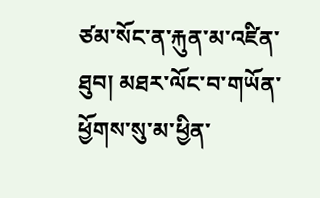ཙམ་སོང་ན་རྐུན་མ་འཛིན་ཐུབ། མཐར་ལོང་བ་གཡོན་ཕྱོགས་སུ་མ་ཕྱིན་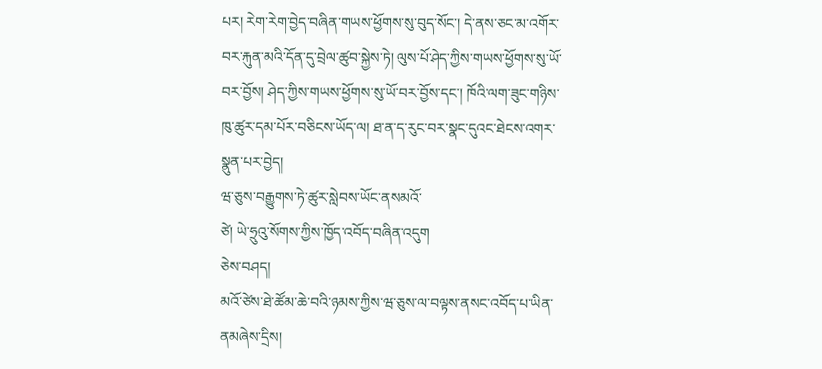པར། རེག་རེག་བྱེད་བཞིན་གཡས་ཕྱོགས་སུ་བུད་སོང་། དེ་ནས་ཅང་མ་འགོར་བར་རྐུན་མའི་དོན་དུ་བྲེལ་ཚུབ་སྐྱེས་ཏེ། ལུས་པོ་ཤེད་ཀྱིས་གཡས་ཕྱོགས་སུ་ཡོ་བར་བྱོས། ཤེད་ཀྱིས་གཡས་ཕྱོགས་སུ་ཡོ་བར་བྱོས་དང་། ཁོའི་ལག་ཟུང་གཉིས་ཁུ་ཚུར་དམ་པོར་བཅིངས་ཡོད་ལ། ཐ་ན་ད་རུང་བར་སྣང་དུའང་ཐེངས་འགར་སྣུན་པར་བྱེད།
ཝ་ཅུས་བརྒྱུགས་ཏེ་ཚུར་སླེབས་ཡོང་ནསམའོ་
ཙེ། ཡེ་ཧྲུའུ་སོགས་ཀྱིས་ཁྱོད་འབོད་བཞིན་འདུག
ཅེས་བཤད།
མའོ་ཙེས་ཐེ་ཚོམ་ཆེ་བའི་ཉམས་ཀྱིས་ཝ་ཅུས་ལ་བལྟས་ནསང་འབོད་པ་ཡིན་ནམཞེས་དྲིས།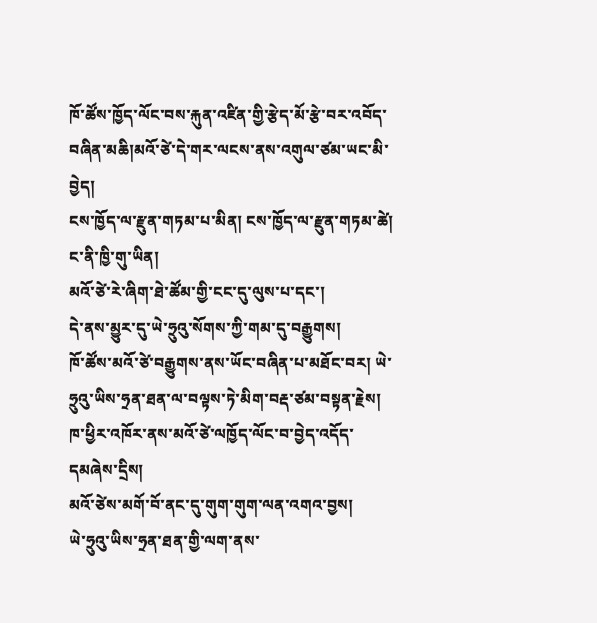ཁོ་ཚོས་ཁྱོད་ལོང་བས་རྐུན་འཛིན་གྱི་རྩེད་མོ་རྩེ་བར་འབོད་བཞིན་མཆི།མའོ་ཙེ་དེ་གར་ལངས་ནས་འགུལ་ཙམ་ཡང་མི་བྱེད།
ངས་ཁྱོད་ལ་རྫུན་གཏམ་པ་མིན། ངས་ཁྱོད་ལ་རྫུན་གཏམ་ཚེ། ང་ནི་ཁྱི་གུ་ཡིན།
མའོ་ཙེ་རེ་ཞིག་ཐེ་ཚོམ་གྱི་ངང་དུ་ལུས་པ་དང་།
དེ་ནས་མྱུར་དུ་ཡེ་ཧྲུའུ་སོགས་ཀྱི་གམ་དུ་བརྒྱུགས།
ཁོ་ཚོས་མའོ་ཙེ་བརྒྱུགས་ནས་ཡོང་བཞིན་པ་མཐོང་བར། ཡེ་ཧྲུའུ་ཡིས་ཧྲན་ཐན་ལ་བལྟས་ཏེ་མིག་བརྡ་ཙམ་བསྟན་རྗེས། ཁ་ཕྱིར་འཁོར་ནས་མའོ་ཙེ་ལཁྱོད་ལོང་བ་བྱེད་འདོད་དམཞེས་དྲིས།
མའོ་ཙེས་མགོ་བོ་ནང་དུ་གུག་གུག་ལན་འགའ་བྱས།
ཡེ་ཧྲུའུ་ཡིས་ཧྲན་ཐན་གྱི་ལག་ནས་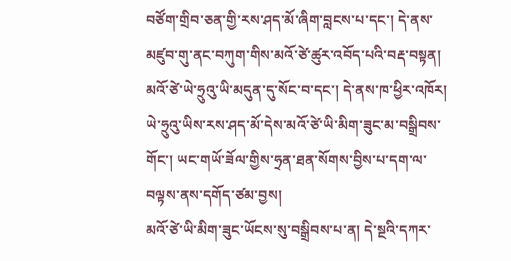བཙོག་གྲིབ་ཅན་གྱི་རས་ཤད་མོ་ཞིག་བླངས་པ་དང་། དེ་ནས་མཛུབ་གུ་ནང་བཀུག་གིས་མའོ་ཙེ་ཚུར་འབོད་པའི་བརྡ་བསྟན།
མའོ་ཙེ་ཡེ་ཧྲུའུ་ཡི་མདུན་དུ་སོང་བ་དང་། དེ་ནས་ཁ་ཕྱིར་འཁོར།
ཡེ་ཧྲུའུ་ཡིས་རས་ཤད་མོ་དེས་མའོ་ཙེ་ཡི་མིག་ཟུང་མ་བསྒྲིབས་གོང་། ཡང་གཡོ་ཟོལ་གྱིས་ཧྲན་ཐན་སོགས་བྱིས་པ་དག་ལ་བལྟས་ནས་དགོད་ཙམ་བྱས།
མའོ་ཙེ་ཡི་མིག་ཟུང་ཡོངས་སུ་བསྒྲིབས་པ་ན། དེ་སྔའི་དཀར་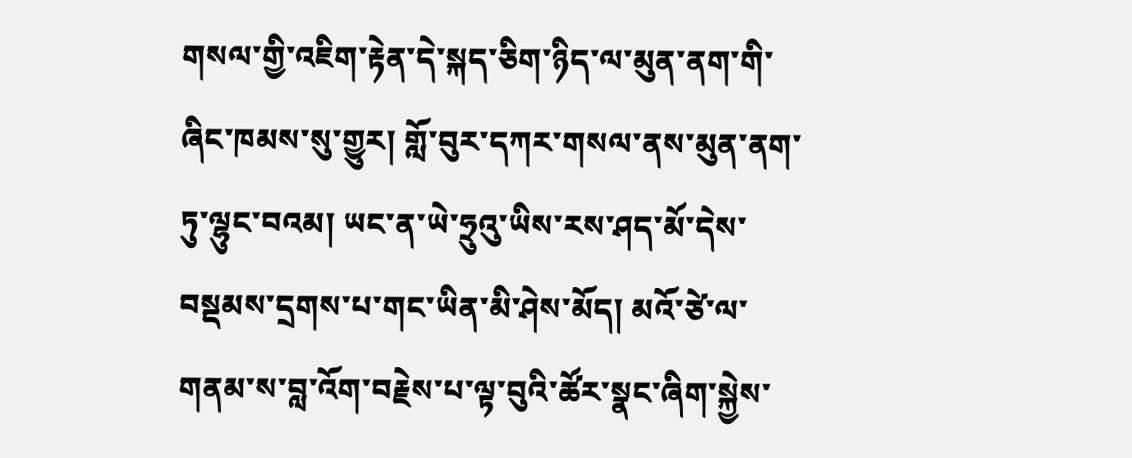གསལ་གྱི་འཇིག་རྟེན་དེ་སྐད་ཅིག་ཉིད་ལ་མུན་ནག་གི་ཞིང་ཁམས་སུ་གྱུར། གློ་བུར་དཀར་གསལ་ནས་མུན་ནག་ཏུ་ལྷུང་བའམ། ཡང་ན་ཡེ་ཧྲུའུ་ཡིས་རས་ཤད་མོ་དེས་བསྡམས་དྲགས་པ་གང་ཡིན་མི་ཤེས་མོད། མའོ་ཙེ་ལ་གནམ་ས་བླ་འོག་བརྗེས་པ་ལྟ་བུའི་ཚོར་སྣང་ཞིག་སྐྱེས་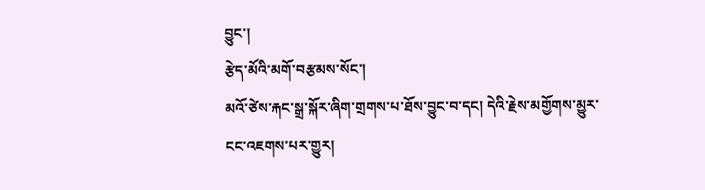བྱུང་།
རྩེད་མོའི་མགོ་བརྩམས་སོང་།
མའོ་ཙེས་རྐང་སྒྲ་སྐོར་ཞིག་གྲགས་པ་ཐོས་བྱུང་བ་དང། དེའི་རྗེས་མགྱོགས་མྱུར་ངང་འཇགས་པར་གྱུར།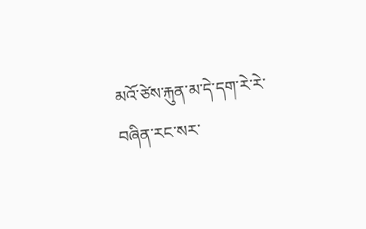མའོ་ཙེས་རྐུན་མ་དེ་དག་རེ་རེ་བཞིན་རང་སར་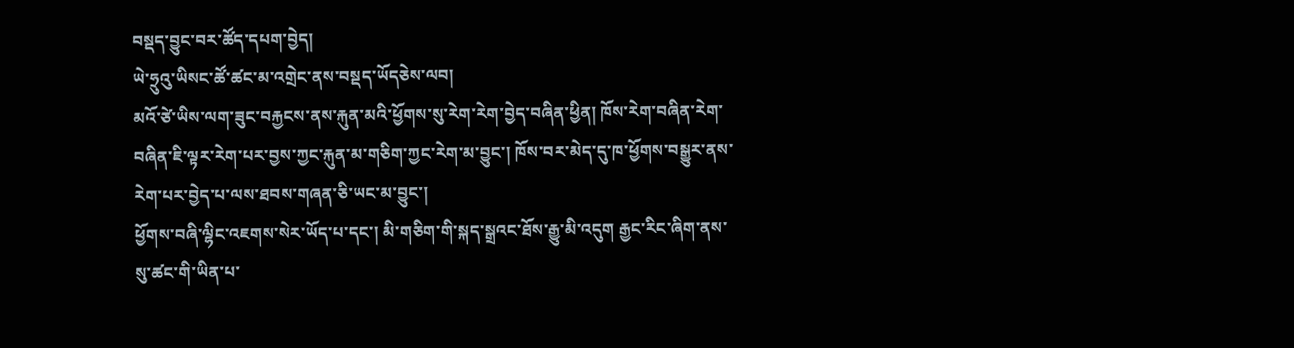བསྡད་བྱུང་བར་ཚོད་དཔག་བྱེད།
ཡེ་ཧྲུའུ་ཡིསང་ཚོ་ཚང་མ་འགྲེང་ནས་བསྡད་ཡོདཅེས་ལབ།
མའོ་ཙེ་ཡིས་ལག་ཟུང་བརྐྱངས་ནས་རྐུན་མའི་ཕྱོགས་སུ་རེག་རེག་བྱེད་བཞིན་ཕྱིན། ཁོས་རེག་བཞིན་རེག་བཞིན་ཇི་ལྟར་རེག་པར་བྱས་ཀྱང་རྐུན་མ་གཅིག་ཀྱང་རེག་མ་བྱུང་། ཁོས་བར་མེད་དུ་ཁ་ཕྱོགས་བསྒྱུར་ནས་རེག་པར་བྱེད་པ་ལས་ཐབས་གཞན་ཅི་ཡང་མ་བྱུང་།
ཕྱོགས་བཞི་ལྷིང་འཇགས་སེར་ཡོད་པ་དང་། མི་གཅིག་གི་སྐད་སྒྲའང་ཐོས་རྒྱུ་མི་འདུག རྒྱང་རིང་ཞིག་ནས་སུ་ཚང་གི་ཡིན་པ་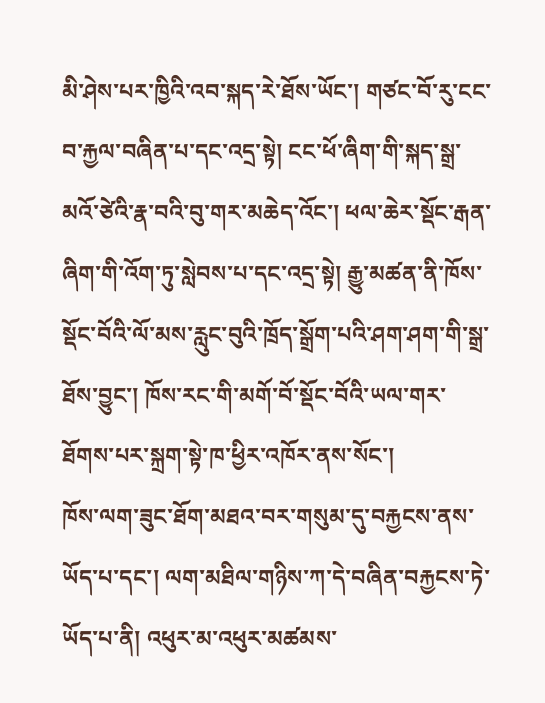མི་ཤེས་པར་ཁྱིའི་འབ་སྐད་རེ་ཐོས་ཡོང་། གཙང་བོ་རུ་ངང་བ་རྐྱལ་བཞིན་པ་དང་འདྲ་སྟེ། ངང་ཕོ་ཞིག་གི་སྐད་སྒྲ་མའོ་ཙེའི་རྣ་བའི་བུ་གར་མཆེད་འོང་། ཕལ་ཆེར་སྡོང་རྒན་ཞིག་གི་འོག་ཏུ་སླེབས་པ་དང་འདྲ་སྟེ། རྒྱུ་མཚན་ནི་ཁོས་སྡོང་བོའི་ལོ་མས་རླུང་བུའི་ཁྲོད་སྒྲོག་པའི་ཤག་ཤག་གི་སྒྲ་ཐོས་བྱུང་། ཁོས་རང་གི་མགོ་བོ་སྡོང་བོའི་ཡལ་གར་ཐོགས་པར་སྐྲག་སྟེ་ཁ་ཕྱིར་འཁོར་ནས་སོང་།
ཁོས་ལག་ཟུང་ཐོག་མཐའ་བར་གསུམ་དུ་བརྐྱངས་ནས་ཡོད་པ་དང་། ལག་མཐིལ་གཉིས་ཀ་དེ་བཞིན་བརྐྱངས་ཏེ་ཡོད་པ་ནི། འཕུར་མ་འཕུར་མཚམས་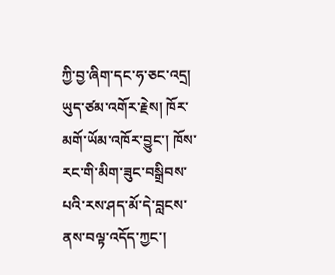ཀྱི་བྱ་ཞིག་དང་ཧ་ཅང་འདྲ།
ཡུད་ཙམ་འགོར་རྗེས། ཁོར་མགོ་ཡོམ་འཁོར་བྱུང་། ཁོས་རང་གི་མིག་ཟུང་བསྒྲིབས་པའི་རས་ཤད་མོ་དེ་བླངས་ནས་བལྟ་འདོད་ཀྱང་།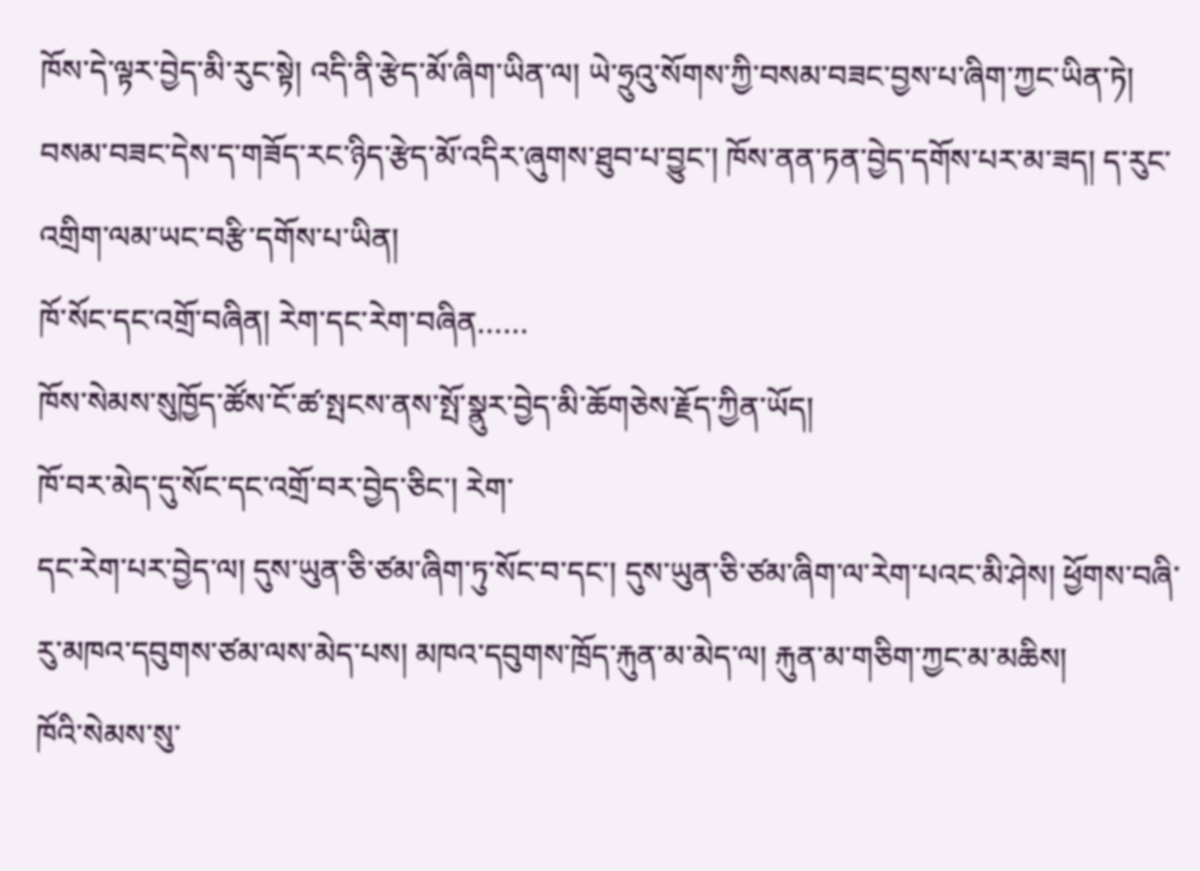ཁོས་དེ་ལྟར་བྱེད་མི་རུང་སྟེ། འདི་ནི་རྩེད་མོ་ཞིག་ཡིན་ལ། ཡེ་ཧྲུའུ་སོགས་ཀྱི་བསམ་བཟང་བྱས་པ་ཞིག་ཀྱང་ཡིན་ཏེ། བསམ་བཟང་དེས་ད་གཟོད་རང་ཉིད་རྩེད་མོ་འདིར་ཞུགས་ཐུབ་པ་བྱུང་། ཁོས་ནན་ཏན་བྱེད་དགོས་པར་མ་ཟད། ད་རུང་འགྲིག་ལམ་ཡང་བརྩི་དགོས་པ་ཡིན།
ཁོ་སོང་དང་འགྲོ་བཞིན། རེག་དང་རེག་བཞིན……
ཁོས་སེམས་སུཁྱོད་ཚོས་ངོ་ཚ་སྤངས་ནས་སྤོ་སྣུར་བྱེད་མི་ཆོགཅེས་རྗོད་ཀྱིན་ཡོད།
ཁོ་བར་མེད་དུ་སོང་དང་འགྲོ་བར་བྱེད་ཅིང་། རེག་
དང་རེག་པར་བྱེད་ལ། དུས་ཡུན་ཅི་ཙམ་ཞིག་ཏུ་སོང་བ་དང་། དུས་ཡུན་ཅི་ཙམ་ཞིག་ལ་རེག་པའང་མི་ཤེས། ཕྱོགས་བཞི་རུ་མཁའ་དབུགས་ཙམ་ལས་མེད་པས། མཁའ་དབུགས་ཁྲོད་རྐུན་མ་མེད་ལ། རྐུན་མ་གཅིག་ཀྱང་མ་མཆིས།
ཁོའི་སེམས་སུ་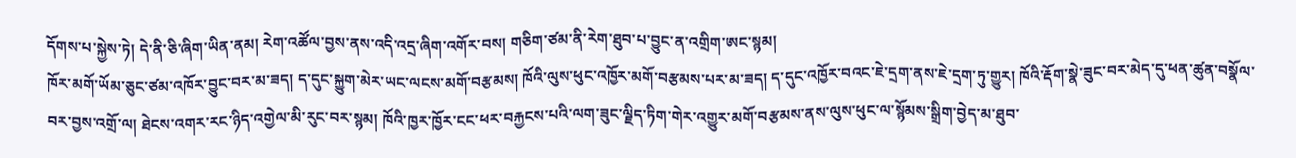དོགས་པ་སྐྱེས་ཏེ། དེ་ནི་ཅི་ཞིག་ཡིན་ནམ། རེག་འཚོལ་བྱས་ནས་འདི་འདྲ་ཞིག་འགོར་བས། གཅིག་ཙམ་ནི་རེག་ཐུབ་པ་བྱུང་ན་འགྲིག་ཨང་སྙམ།
ཁོར་མགོ་ཡོམ་ཅུང་ཙམ་འཁོར་བྱུང་བར་མ་ཟད། ད་དུང་སྐྱུག་མེར་ཡང་ལངས་མགོ་བརྩམས། ཁོའི་ལུས་ཕུང་འཁྱོར་མགོ་བརྩམས་པར་མ་ཟད། ད་དུང་འཁྱོར་བའང་ཇེ་དྲག་ནས་ཇེ་དྲག་ཏུ་གྱུར། ཁོའི་རྡོག་སྣེ་ཟུང་བར་མེད་དུ་ཕན་ཚུན་བསྣོལ་བར་བྱས་འགྲོ་ལ། ཐེངས་འགར་རང་ཉིད་འགྱེལ་མི་རུང་བར་སྙམ། ཁོའི་ཁྱར་ཁྱོར་ངང་ཕར་བརྐྱངས་པའི་ལག་ཟུང་ལྗིད་ཏིག་གེར་འགྱུར་མགོ་བརྩམས་ནས་ལུས་ཕུང་ལ་སྙོམས་སྒྲིག་བྱེད་མ་ཐུབ་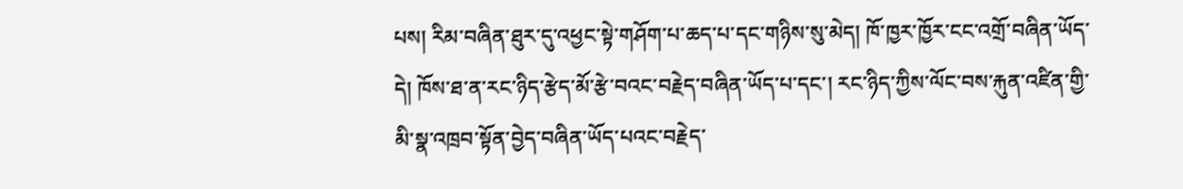པས། རིམ་བཞིན་ཐུར་དུ་འཕྱང་སྟེ་གཤོག་པ་ཆད་པ་དང་གཉིས་སུ་མེད། ཁོ་ཁྱར་ཁྱོར་ངང་འགྲོ་བཞིན་ཡོད་དེ། ཁོས་ཐ་ན་རང་ཉིད་རྩེད་མོ་རྩེ་བའང་བརྗེད་བཞིན་ཡོད་པ་དང་། རང་ཉིད་ཀྱིས་ལོང་བས་རྐུན་འཛིན་གྱི་མི་སྣ་འཁྲབ་སྟོན་བྱེད་བཞིན་ཡོད་པའང་བརྗེད་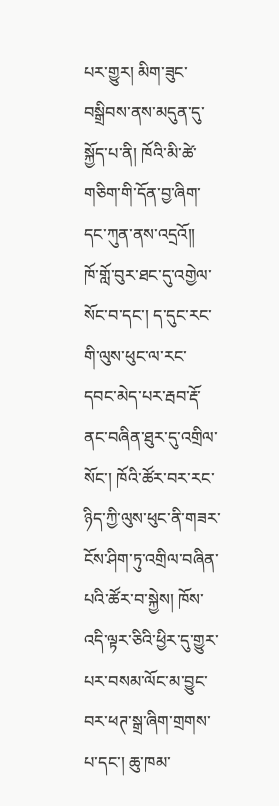པར་གྱུར། མིག་ཟུང་བསྒྲིབས་ནས་མདུན་དུ་སྐྱོད་པ་ནི། ཁོའི་མི་ཚེ་གཅིག་གི་དོན་བྱ་ཞིག་དང་ཀུན་ནས་འདྲའོ།།
ཁོ་གློ་བུར་ཐང་དུ་འགྱེལ་སོང་བ་དང་། ད་དུང་རང་གི་ལུས་ཕུང་ལ་རང་དབང་མེད་པར་རྦབ་རྡོ་ནང་བཞིན་ཐུར་དུ་འགྲིལ་སོང་། ཁོའི་ཚོར་བར་རང་ཉིད་ཀྱི་ལུས་ཕུང་ནི་གཟར་ངོས་ཤིག་ཏུ་འགྲིལ་བཞིན་པའི་ཚོར་བ་སྐྱེས། ཁོས་འདི་ལྟར་ཅིའི་ཕྱིར་དུ་གྱུར་པར་བསམ་ལོང་མ་བྱུང་བར་ཕཊ་སྒྲ་ཞིག་གྲགས་པ་དང་། ཆུ་ཁམ་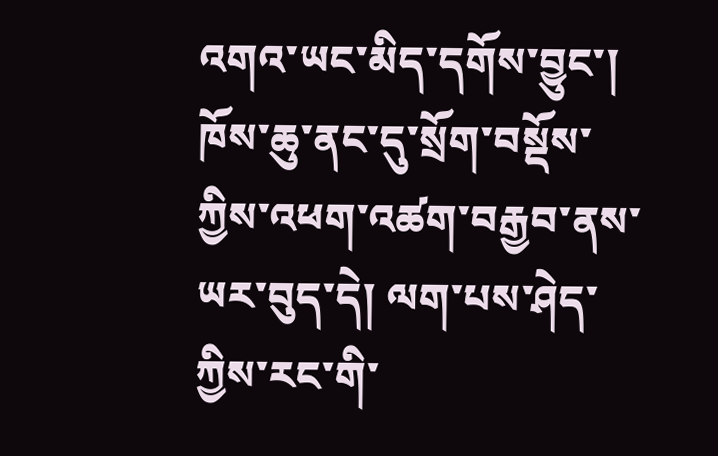འགའ་ཡང་མིད་དགོས་བྱུང་། ཁོས་ཆུ་ནང་དུ་སྲོག་བསྡོས་ཀྱིས་འཕག་འཚག་བརྒྱབ་ནས་ཡར་བུད་དེ། ལག་པས་ཤེད་ཀྱིས་རང་གི་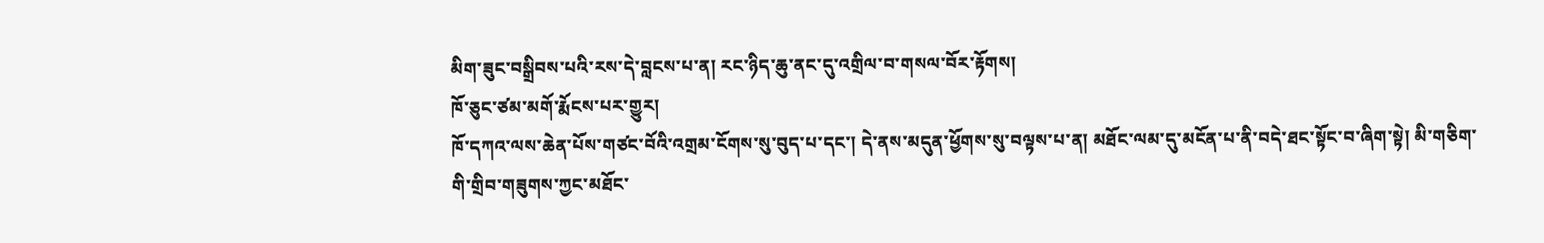མིག་ཟུང་བསྒྲིབས་པའི་རས་དེ་བླངས་པ་ན། རང་ཉིད་ཆུ་ནང་དུ་འགྲིལ་བ་གསལ་བོར་རྟོགས།
ཁོ་ཅུང་ཙམ་མགོ་རྨོངས་པར་གྱུར།
ཁོ་དཀའ་ལས་ཆེན་པོས་གཙང་བོའི་འགྲམ་ངོགས་སུ་བུད་པ་དང་། དེ་ནས་མདུན་ཕྱོགས་སུ་བལྟས་པ་ན། མཐོང་ལམ་དུ་མངོན་པ་ནི་བདེ་ཐང་སྟོང་བ་ཞིག་སྟེ། མི་གཅིག་གི་གྲིབ་གཟུགས་ཀྱང་མཐོང་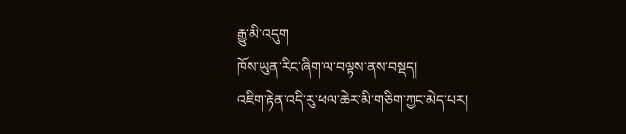རྒྱུ་མི་འདུག
ཁོས་ཡུན་རིང་ཞིག་ལ་བལྟས་ནས་བསྡད།
འཇིག་རྟེན་འདི་རུ་ཕལ་ཆེར་མི་གཅིག་ཀྱང་མེད་པར།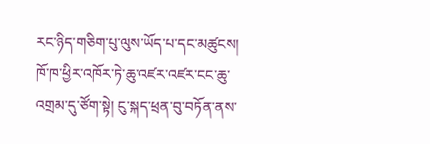རང་ཉིད་གཅིག་པུ་ལུས་ཡོད་པ་དང་མཚུངས། ཁོ་ཁ་ཕྱིར་འཁོར་ཏེ་ཆུ་འཛར་འཛར་ངང་ཆུ་འགྲམ་དུ་ཙོག་སྟེ། ངུ་སྐད་ཕྲན་བུ་བཏོན་ནས་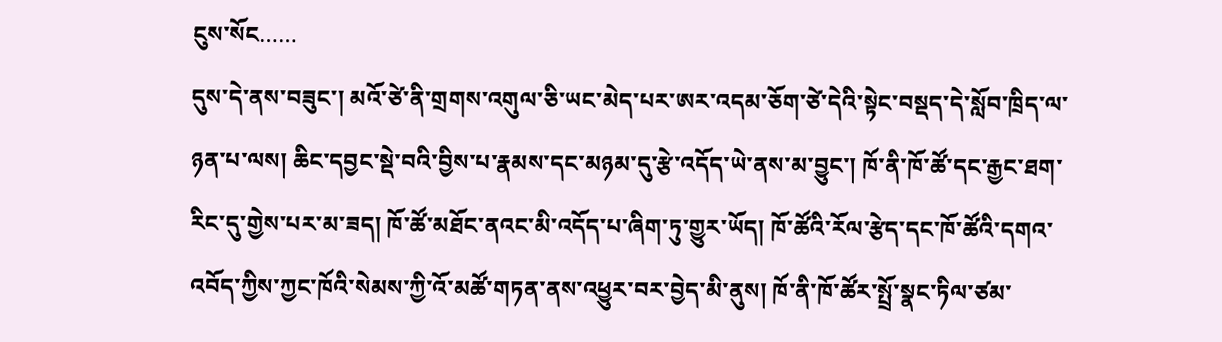ངུས་སོང……
དུས་དེ་ནས་བཟུང་། མའོ་ཙེ་ནི་གྲགས་འགུལ་ཅི་ཡང་མེད་པར་ཨར་འདམ་ཅོག་ཙེ་དེའི་སྟེང་བསྡད་དེ་སློབ་ཁྲིད་ལ་ཉན་པ་ལས། ཆིང་དབྱང་སྡེ་བའི་བྱིས་པ་རྣམས་དང་མཉམ་དུ་རྩེ་འདོད་ཡེ་ནས་མ་བྱུང་། ཁོ་ནི་ཁོ་ཚོ་དང་རྒྱང་ཐག་རིང་དུ་གྱེས་པར་མ་ཟད། ཁོ་ཚོ་མཐོང་ནའང་མི་འདོད་པ་ཞིག་ཏུ་གྱུར་ཡོད། ཁོ་ཚོའི་རོལ་རྩེད་དང་ཁོ་ཚོའི་དགའ་འབོད་ཀྱིས་ཀྱང་ཁོའི་སེམས་ཀྱི་འོ་མཚོ་གཏན་ནས་འཕྱུར་བར་བྱེད་མི་ནུས། ཁོ་ནི་ཁོ་ཚོར་སྤྲོ་སྣང་ཏིལ་ཙམ་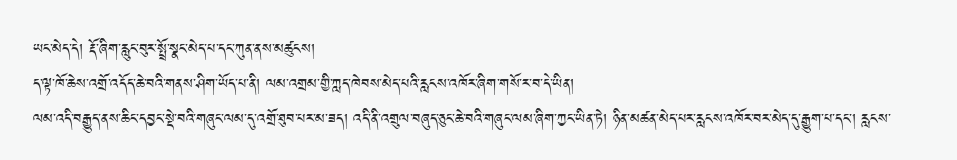ཡང་མེད་དེ། རྡོ་ཞིག་རླུང་བུར་སྤྲོ་སྣང་མེད་པ་དང་ཀུན་ནས་མཚུངས།
ད་ལྟ་ཁོ་ཆེས་འགྲོ་འདོད་ཆེ་བའི་གནས་ཤིག་ཡོད་པ་ནི། ལམ་འགྲམ་གྱི་ཀླད་ཁེབས་མེད་པའི་རླངས་འཁོར་ཞིག་གསོ་ར་བ་དེ་ཡིན།
ལམ་འདི་བརྒྱུད་ནས་ཆིང་དབྱང་སྡེ་བའི་གཞུང་ལམ་དུ་འགྲོ་ཐུབ་པར་མ་ཟད། འདི་ནི་འགྲུལ་བཞུད་ཅུང་ཆེ་བའི་གཞུང་ལམ་ཞིག་ཀྱང་ཡིན་ཏེ། ཉིན་མཚན་མེད་པར་རླངས་འཁོར་བར་མེད་དུ་རྒྱུག་པ་དང་། རླངས་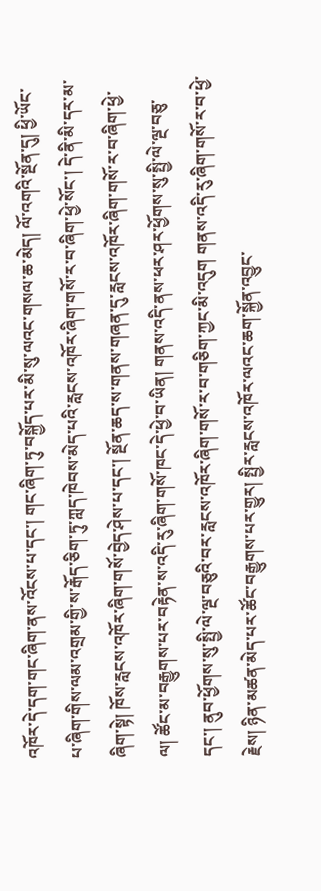འཁོར་དེ་དག་གང་ཞིག་ནས་འོངས་པ་དང་། གང་ཞིག་ཏུ་བསྐྱོད་པར་མི་སུ་ལའང་གསལ་ཆ་མེད། ལོ་འགའི་སྔོན་དུ། ཕྱི་ཡོང་པ་ཞིག་གིས་ལམ་འགྲམ་གྱི་ས་རྒོད་ཅིག་ཏུ་ཀླད་ཁེབས་མེད་པའི་རླངས་འཁོར་ཞིག་གསོ་ར་བ་ཞིག་ཕྱེ་སོང་། དེ་ནི་མི་དར་མ་ཞིག་སྟེ། ཁོས་རླངས་འཁོར་ཞིག་གསོ་བྱེད་ཤེས་པ་དང་། སྔོན་ཆད་ས་གནས་གཞན་དུ་རླངས་འཁོར་ཞིག་གསོ་ར་བ་ཞིག་ཕྱེ་ལ། ཚོང་མ་བརྒྱུགས་པར་བརྟེན་ས་འདི་རུ་ཞིག་གསོ་ཁང་དེ་ཕྱེ་བ་ཡིན། གནས་འདི་ནས་ཕར་ཤར་ཕྱོགས་སུ་སྤྱི་ལེ་ལྔ་བཅུ་དང་། ནུབ་ཕྱོགས་སུ་སྤྱི་ལེ་ལྔ་བཅུའི་བར་རླངས་འཁོར་ཞིག་གསོ་ར་བ་གཅིག་ཀྱང་མི་འདུག གནས་འདི་རུ་ཞིག་གསོ་ར་བ་ཕྱེ་རྗེས། ཉིན་མཚན་མེད་པར་ཚོང་བརྒྱུགས་པར་གྱུར། སྤྱིར་རླངས་འཁོར་ལའང་ཆག་སྐྱོན་འབྱུང་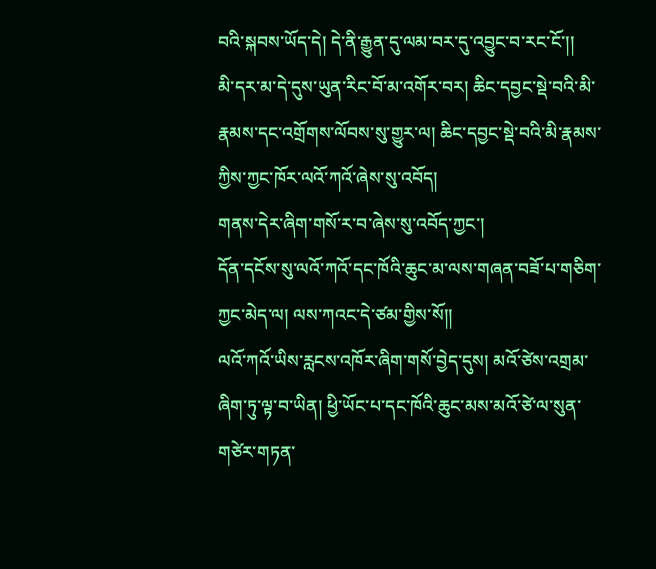བའི་སྐབས་ཡོད་དེ། དེ་ནི་རྒྱུན་དུ་ལམ་བར་དུ་འབྱུང་བ་རང་ངོ་།།
མི་དར་མ་དེ་དུས་ཡུན་རིང་བོ་མ་འགོར་བར། ཆིང་དབྱང་སྡེ་བའི་མི་རྣམས་དང་འགྲོགས་ལོབས་སུ་གྱུར་ལ། ཆིང་དབྱང་སྡེ་བའི་མི་རྣམས་ཀྱིས་ཀྱང་ཁོར་ལའོ་ཀའོ་ཞེས་སུ་འབོད།
གནས་དེར་ཞིག་གསོ་ར་བ་ཞེས་སུ་འབོད་ཀྱང་།
དོན་དངོས་སུ་ལའོ་ཀའོ་དང་ཁོའི་ཆུང་མ་ལས་གཞན་བཟོ་པ་གཅིག་ཀྱང་མེད་ལ། ལས་ཀའང་དེ་ཙམ་གྱིས་སོ།།
ལའོ་ཀའོ་ཡིས་རླངས་འཁོར་ཞིག་གསོ་བྱེད་དུས། མའོ་ཙེས་འགྲམ་ཞིག་ཏུ་ལྟ་བ་ཡིན། ཕྱི་ཡོང་པ་དང་ཁོའི་ཆུང་མས་མའོ་ཙེ་ལ་སུན་གཙེར་གཏན་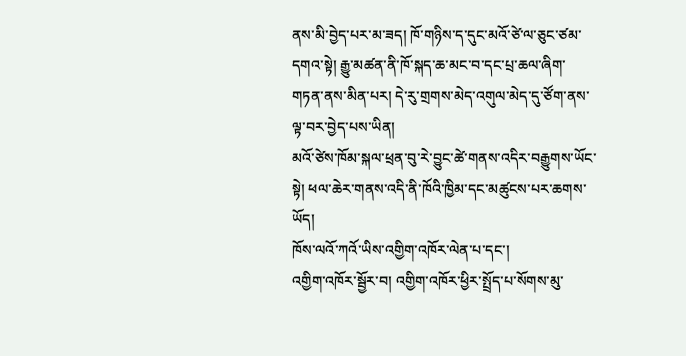ནས་མི་བྱེད་པར་མ་ཟད། ཁོ་གཉིས་ད་དུང་མའོ་ཙེ་ལ་ཅུང་ཙམ་དགའ་སྟེ། རྒྱུ་མཚན་ནི་ཁོ་སྐད་ཆ་མང་བ་དང་པྲ་ཆལ་ཞིག་གཏན་ནས་མིན་པར། དེ་རུ་གྲགས་མེད་འགུལ་མེད་དུ་ཙོག་ནས་ལྟ་བར་བྱེད་པས་ཡིན།
མའོ་ཙེས་ཁོམ་སྐལ་ཕྲན་བུ་རེ་བྱུང་ཚེ་གནས་འདིར་བརྒྱུགས་ཡོང་སྟེ། ཕལ་ཆེར་གནས་འདི་ནི་ཁོའི་ཁྱིམ་དང་མཚུངས་པར་ཆགས་ཡོད།
ཁོས་ལའོ་ཀའོ་ཡིས་འགྱིག་འཁོར་ལེན་པ་དང་།
འགྱིག་འཁོར་སྦྱོར་བ། འགྱིག་འཁོར་ཕྱིར་སྤྲོད་པ་སོགས་མུ་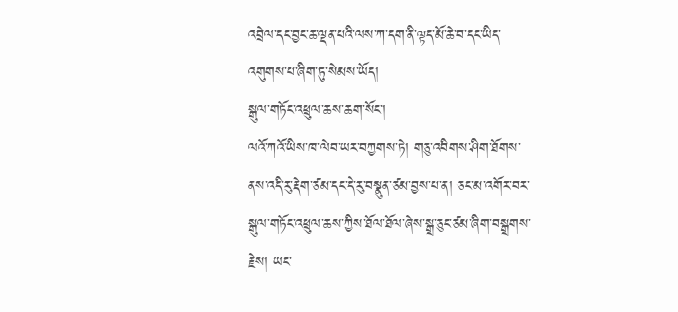འབྲེལ་དང་བྱང་ཆ་ལྡན་པའི་ལས་ཀ་དག་ནི་ལྟད་མོ་ཆེ་བ་དང་ཡིད་འགུགས་པ་ཞིག་ཏུ་སེམས་ཡོད།
སྒུལ་གཏོང་འཕྲུལ་ཆས་ཆག་སོང་།
ལའོ་ཀའོ་ཡིས་ཁ་ལེབ་ཡར་བཀྱགས་ཏེ། གཅུ་འབིགས་ཤིག་ཐོགས་ནས་འདི་རུ་རྡེག་ཙམ་དང་དེ་རུ་བསྣུན་ཙམ་བྱས་པ་ན། ཅང་མ་འགོར་བར་སྒུལ་གཏོང་འཕྲུལ་ཆས་ཀྱིས་ཐོལ་ཐོལ་ཞེས་སྒྲ་ཅུང་ཙམ་ཞིག་བསྒྲགས་རྗེས། ཡང་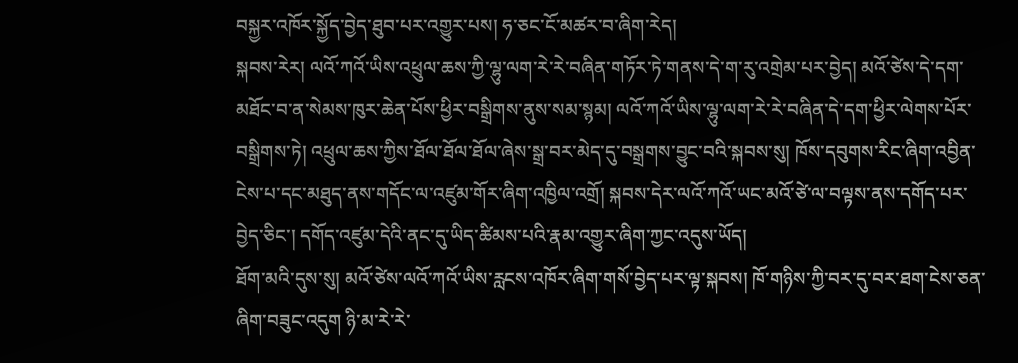བསྐྱར་འཁོར་སྐྱོད་བྱེད་ཐུབ་པར་འགྱུར་པས། ཧ་ཅང་ངོ་མཚར་བ་ཞིག་རེད།
སྐབས་རེར། ལའོ་ཀའོ་ཡིས་འཕྲུལ་ཆས་ཀྱི་ལྷུ་ལག་རེ་རེ་བཞིན་གཏོར་ཏེ་གནས་དེ་ག་རུ་འགྲེམ་པར་བྱེད། མའོ་ཙེས་དེ་དག་མཐོང་བ་ན་སེམས་ཁུར་ཆེན་པོས་ཕྱིར་བསྒྲིགས་ནུས་སམ་སྙམ། ལའོ་ཀའོ་ཡིས་ལྷུ་ལག་རེ་རེ་བཞིན་དེ་དག་ཕྱིར་ལེགས་པོར་བསྒྲིགས་ཏེ། འཕྲུལ་ཆས་ཀྱིས་ཐོལ་ཐོལ་ཐོལ་ཞེས་སྒྲ་བར་མེད་དུ་བསྒྲགས་བྱུང་བའི་སྐབས་སུ། ཁོས་དབུགས་རིང་ཞིག་འབྱིན་ངེས་པ་དང་མཐུད་ནས་གདོང་ལ་འཛུམ་གོར་ཞིག་འཁྱིལ་འགྲོ། སྐབས་དེར་ལའོ་ཀའོ་ཡང་མའོ་ཙེ་ལ་བལྟས་ནས་དགོད་པར་བྱེད་ཅིང་། དགོད་འཛུམ་དེའི་ནང་དུ་ཡིད་ཚིམས་པའི་རྣམ་འགྱུར་ཞིག་ཀྱང་འདུས་ཡོད།
ཐོག་མའི་དུས་སུ། མའོ་ཙེས་ལའོ་ཀའོ་ཡིས་རླངས་འཁོར་ཞིག་གསོ་བྱེད་པར་ལྟ་སྐབས། ཁོ་གཉིས་ཀྱི་བར་དུ་བར་ཐག་ངེས་ཅན་ཞིག་བཟུང་འདུག ཉི་མ་རེ་རེ་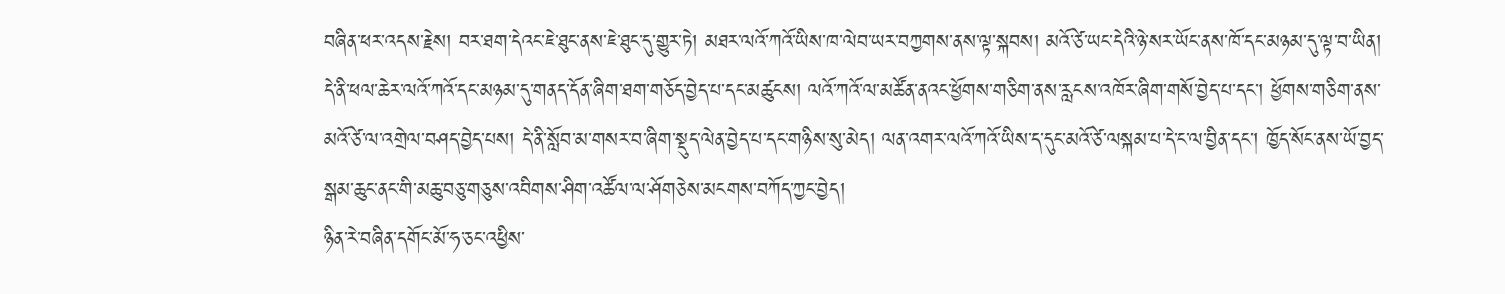བཞིན་ཕར་འདས་རྗེས། བར་ཐག་དེའང་ཇེ་ཐུང་ནས་ཇེ་ཐུང་དུ་གྱུར་ཏེ། མཐར་ལའོ་ཀའོ་ཡིས་ཁ་ལེབ་ཡར་བཀྱགས་ནས་ལྟ་སྐབས། མའོ་ཙེ་ཡང་དེའི་ཉེ་སར་ཡོང་ནས་ཁོ་དང་མཉམ་དུ་ལྟ་བ་ཡིན། དེ་ནི་ཕལ་ཆེར་ལའོ་ཀའོ་དང་མཉམ་དུ་གནད་དོན་ཞིག་ཐག་གཅོད་བྱེད་པ་དང་མཚུངས། ལའོ་ཀའོ་ལ་མཚོན་ནའང་ཕྱོགས་གཅིག་ནས་རླངས་འཁོར་ཞིག་གསོ་བྱེད་པ་དང་། ཕྱོགས་གཅིག་ནས་མའོ་ཙེ་ལ་འགྲེལ་བཤད་བྱེད་པས། དེ་ནི་སློབ་མ་གསར་བ་ཞིག་སྡུད་ལེན་བྱེད་པ་དང་གཉིས་སུ་མེད། ལན་འགར་ལའོ་ཀའོ་ཡིས་ད་དུང་མའོ་ཙེ་ལསྐམ་པ་དེ་ང་ལ་བྱིན་དང་། ཁྱོད་སོང་ནས་ཡོ་བྱད་སྒམ་ཆུང་ནང་གི་མཆུ་བཅུ་གཅུས་འབིགས་ཤིག་འཚོལ་ལ་ཤོགཅེས་མངགས་བཀོད་ཀྱང་བྱེད།
ཉིན་རེ་བཞིན་དགོང་མོ་ཧ་ཅང་འཕྱིས་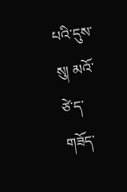པའི་དུས་སུ། མའོ་ཙེ་ད་གཟོད་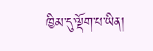ཁྱིམ་དུ་ལྡོག་པ་ཡིན།